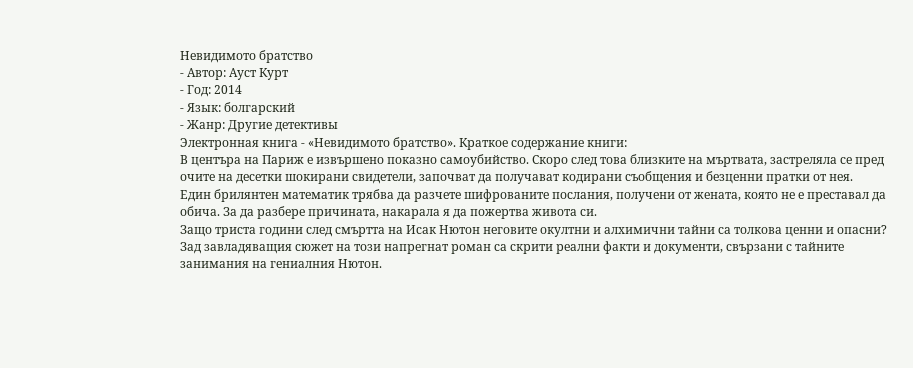Невидимото братство
- Автор: Ауст Курт
- Год: 2014
- Язык: болгарский
- Жанр: Другие детективы
Электронная книга - «Невидимото братство». Краткое содержание книги:
В центъра на Париж е извършено показно самоубийство. Скоро след това близките на мъртвата, застреляла се пред очите на десетки шокирани свидетели, започват да получават кодирани съобщения и безценни пратки от нея.
Един брилянтен математик трябва да разчете шифрованите послания, получени от жената, която не е преставал да обича. За да разбере причината, накарала я да пожертва живота си.
Защо триста години след смъртта на Исак Нютон неговите окултни и алхимични тайни са толкова ценни и опасни?
Зад завладяващия сюжет на този напрегнат роман са скрити реални факти и документи, свързани с тайните занимания на гениалния Нютон.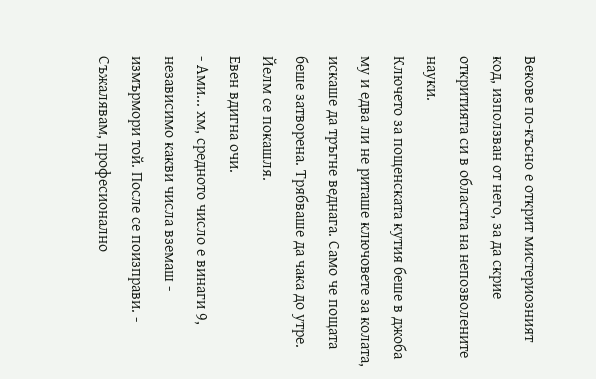Векове по-късно е открит мистериозният код, използван от него, за да скрие откритията си в областта на непозволените науки.
Ключето за пощенската кутия беше в джоба му и едва ли не риташе ключовете за колата, искаше да тръгне веднага. Само че пощата беше затворена. Трябваше да чака до утре.
Йелм се покашля.
Евен вдигна очи.
- Ами... хм, средното число е винаги 9, независимо какви числа вземаш - измърмори той. После се поизправи. - Съжалявам, професионално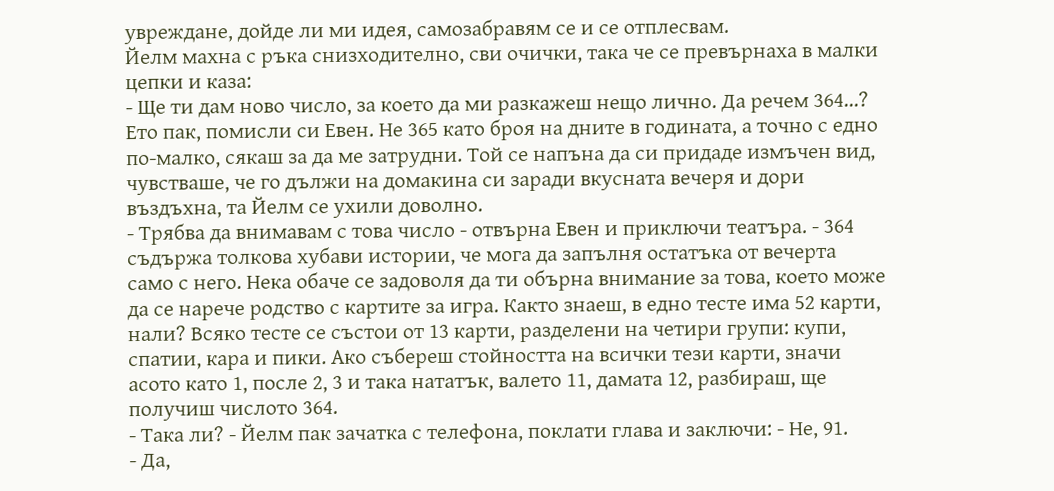увреждане, дойде ли ми идея, самозабравям се и се отплесвам.
Йелм махна с ръка снизходително, сви очички, така че се превърнаха в малки цепки и каза:
- Ще ти дам ново число, за което да ми разкажеш нещо лично. Да речем 364...?
Ето пак, помисли си Евен. Не 365 като броя на дните в годината, а точно с едно по-малко, сякаш за да ме затрудни. Той се напъна да си придаде измъчен вид, чувстваше, че го дължи на домакина си заради вкусната вечеря и дори въздъхна, та Йелм се ухили доволно.
- Трябва да внимавам с това число - отвърна Евен и приключи театъра. - 364 съдържа толкова хубави истории, че мога да запълня остатъка от вечерта само с него. Нека обаче се задоволя да ти обърна внимание за това, което може да се нарече родство с картите за игра. Както знаеш, в едно тесте има 52 карти, нали? Всяко тесте се състои от 13 карти, разделени на четири групи: купи, спатии, кара и пики. Ако събереш стойността на всички тези карти, значи асото като 1, после 2, 3 и така нататък, валето 11, дамата 12, разбираш, ще получиш числото 364.
- Така ли? - Йелм пак зачатка с телефона, поклати глава и заключи: - Не, 91.
- Да,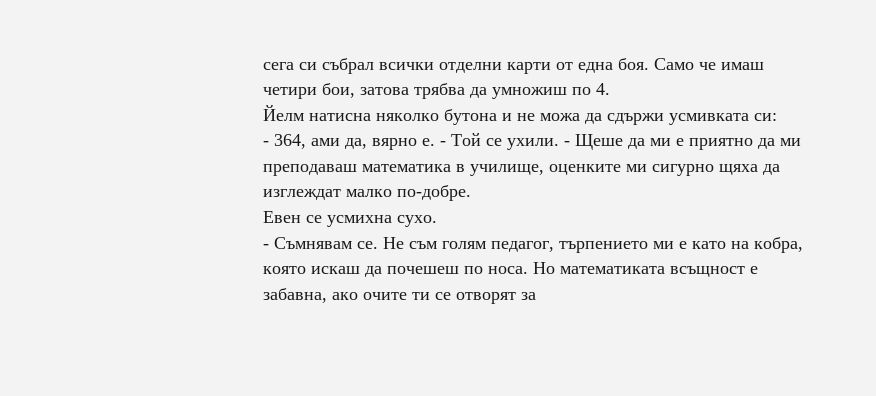сега си събрал всички отделни карти от една боя. Само че имаш четири бои, затова трябва да умножиш по 4.
Йелм натисна няколко бутона и не можа да сдържи усмивката си:
- 364, ами да, вярно е. - Той се ухили. - Щеше да ми е приятно да ми преподаваш математика в училище, оценките ми сигурно щяха да изглеждат малко по-добре.
Евен се усмихна сухо.
- Съмнявам се. Не съм голям педагог, търпението ми е като на кобра, която искаш да почешеш по носа. Но математиката всъщност е забавна, ако очите ти се отворят за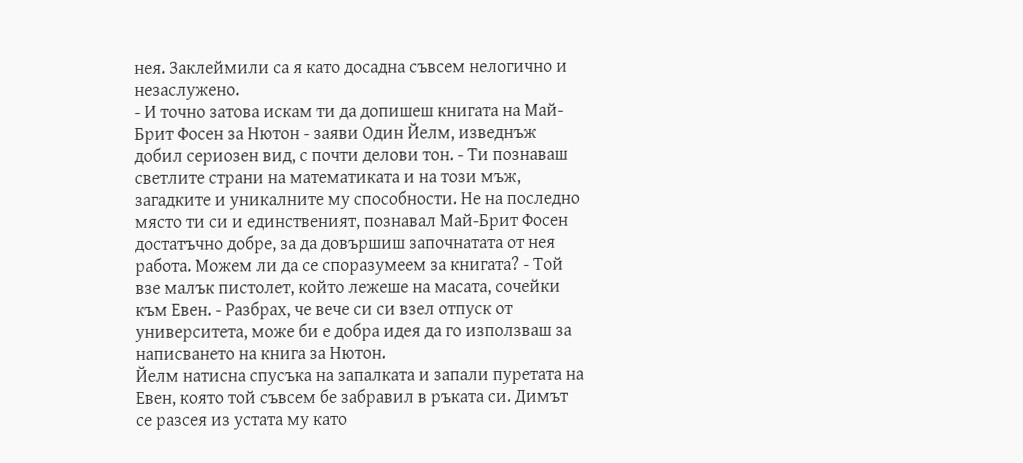нея. Заклеймили са я като досадна съвсем нелогично и незаслужено.
- И точно затова искам ти да допишеш книгата на Май- Брит Фосен за Нютон - заяви Один Йелм, изведнъж добил сериозен вид, с почти делови тон. - Ти познаваш светлите страни на математиката и на този мъж, загадките и уникалните му способности. Не на последно място ти си и единственият, познавал Май-Брит Фосен достатъчно добре, за да довършиш започнатата от нея работа. Можем ли да се споразумеем за книгата? - Той взе малък пистолет, който лежеше на масата, сочейки към Евен. - Разбрах, че вече си си взел отпуск от университета, може би е добра идея да го използваш за написването на книга за Нютон.
Йелм натисна спусъка на запалката и запали пуретата на Евен, която той съвсем бе забравил в ръката си. Димът се разсея из устата му като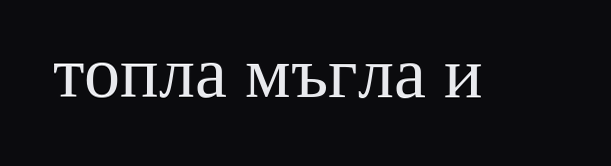топла мъгла и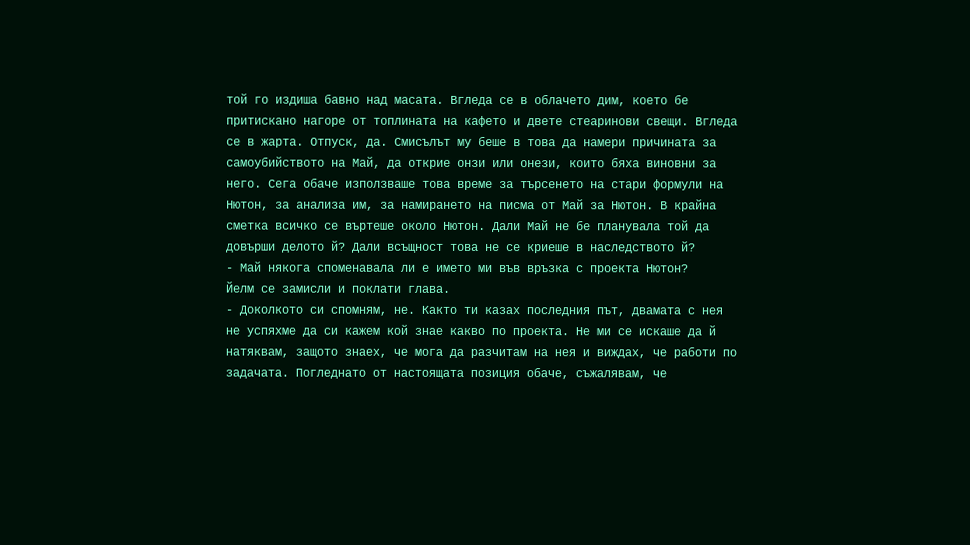той го издиша бавно над масата. Вгледа се в облачето дим, което бе притискано нагоре от топлината на кафето и двете стеаринови свещи. Вгледа се в жарта. Отпуск, да. Смисълът му беше в това да намери причината за самоубийството на Май, да открие онзи или онези, които бяха виновни за него. Сега обаче използваше това време за търсенето на стари формули на Нютон, за анализа им, за намирането на писма от Май за Нютон. В крайна сметка всичко се въртеше около Нютон. Дали Май не бе планувала той да довърши делото й? Дали всъщност това не се криеше в наследството й?
- Май някога споменавала ли е името ми във връзка с проекта Нютон?
Йелм се замисли и поклати глава.
- Доколкото си спомням, не. Както ти казах последния път, двамата с нея не успяхме да си кажем кой знае какво по проекта. Не ми се искаше да й натяквам, защото знаех, че мога да разчитам на нея и виждах, че работи по задачата. Погледнато от настоящата позиция обаче, съжалявам, че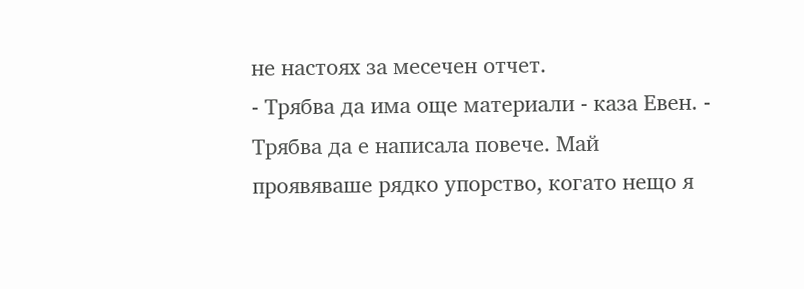не настоях за месечен отчет.
- Трябва да има още материали - каза Евен. - Трябва да е написала повече. Май проявяваше рядко упорство, когато нещо я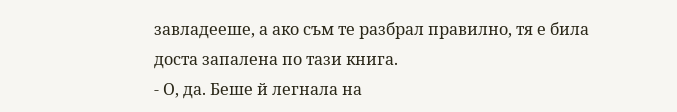завладееше, а ако съм те разбрал правилно, тя е била доста запалена по тази книга.
- О, да. Беше й легнала на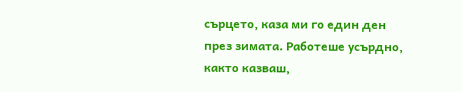сърцето, каза ми го един ден през зимата. Работеше усърдно, както казваш,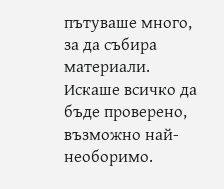пътуваше много, за да събира материали. Искаше всичко да бъде проверено, възможно най-необоримо.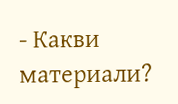- Какви материали?